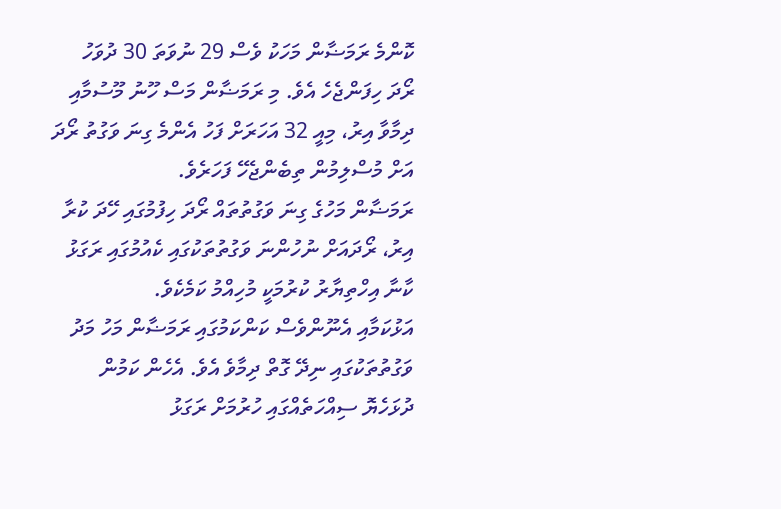ކޮންމެ ރަމަޟާން މަހަކު ވެސް 29 ނުވަތަ 30 ދުވަހު ރޯދަ ހިފަންޖެހެ އެވެ. މި ރަމަޟާން މަސް ހޫނު މޫސުމާއި ދިމާވާ އިރު، މިއީ 32 އަހަރަށް ފަހު އެންމެ ގިނަ ވަގުތު ރޯދަ އަށް މުސްލިމުން ތިބެންޖެހޭ ފަހަރެވެ.
ރަމަޟާން މަހުގެ ގިނަ ވަގުތުތައް ރޯދަ ހިފުމުގައި ހޭދަ ކުރާ އިރު، ރޯދައަށް ނުހުންނަ ވަގުތުތަކުގައި ކެއުމުގައި ރަގަޅު ކާނާ އިހްތިޔާރު ކުރުމަކީ މުހިއްމު ކަމެކެވެ.
އަޅުކަމާއި އެނޫންވެސް ކަންކަމުގައި ރަމަޟާން މަހު މަދު ވަގުތުތަކުގައި ނިދޭ ގޮތް ދިމާވެ އެވެ. އެހެން ކަމުން ދުޅަހެޔޮ ސިއްހަތެއްގައި ހުރުމަށް ރަގަޅު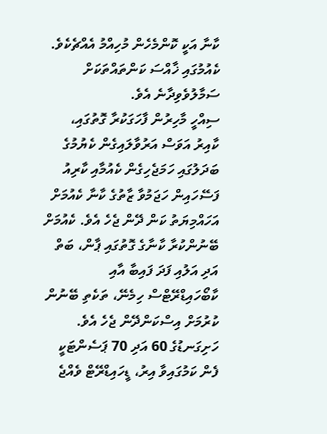ކާނާ އަކީ ކޮންމެހެން މުހިއްމު އެއްޗެކެވެ. ކެއުމުގައި ޚާއްސަ ކަންތައްތަކަށް ސަމާލުވެވިދާނެ އެވެ.
ސިއްހީ މާހިރުން ފާހަގަކުރާ ގޮތުގައި، ކާއިރު އަވަސް އަރުވާލައިގެން ކެޔުމުގެ ބަދަލުގައި ހަމަޖެހިގެން ކެއުމާއި ކާރިއު ފަސޭހައިން ހަޖަމުވާ ޒާތުގެ ކާނާ ކެއުމަށް އަހައްމިޔަތު ކަން ދޭން ޖެހެ އެވެ. ކެއުމަށް ބޭނުންކުރާ ކާނާގެ ގޮތުގައި ޕާން، ބަތް އަދި އަލުއި ފަދަ ފައިބާ އާއި ކާބޯހައިޑްރޭޓްސް ހިމެނޭ، ތަކެތި ބޭނުން ކުރުމަށް އިސްކަންދޭން ޖެހެ އެވެ.
ހަށިގަނޑުގެ 60 އަދި 70 ޕަސެންޓަކީ ފެން ކަމުގައިވާ އިރު، ޑީހައިޑްރޭޓް ވެއްޖެ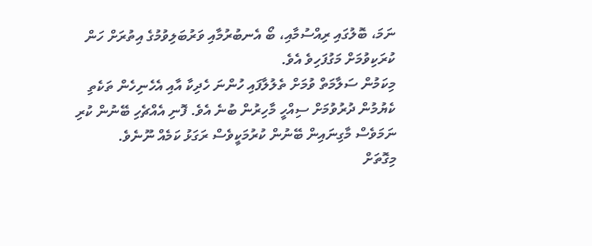ނަމަ، ބޮލުގައި ރިއްސުމާއި، ބޯ އެނބުރުމާއި ވަރުބަލިވުމުގެ އިތުރަށް ހަން ކުރަކިވުމަށް މަގުފަހިވެ އެވެ.
މިކަމުން ސަލާމަތް ވުމަށް ތެލުލާފައި ހުންނަ ހެދިކާ އާއި އެހެނިހެން ތަކެތި ކެޔުމުން ދުރުވުމަށް ސިއްހީ މާހިރުން ބުނެ އެވެ. ފޮނި އެއްޗެހި ބޭނުން ކުރި ނަމަވެސް މާގިނައިން ބޭނުން ކުރުމަކީވެސް ރަގަޅު ކަމެއް ނޫނެވެ.
މިގޮތަށް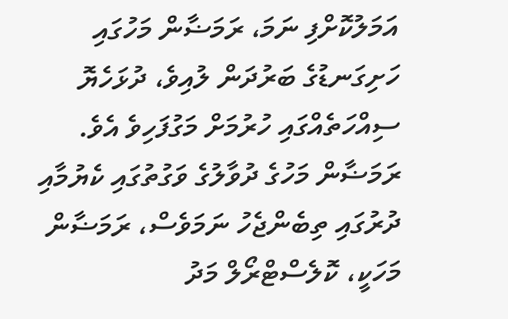އަމަލުކޮށްފި ނަމަ، ރަމަޟާން މަހުގައި ހަށިގަނޑުގެ ބަރުދަން ލުއިވެ، ދުޅަހެޔޮ ސިއްހަތެއްގައި ހުރުމަށް މަގުފަހިވެ އެވެ.
ރަމަޟާން މަހުގެ ދުވާލުގެ ވަގުތުގައި ކެޔުމާއި ދުރުގައި ތިބެންޖެހު ނަމަވެސް، ރަމަޟާން މަހަކީ، ކޮލެސްޓްރޯލް މަދު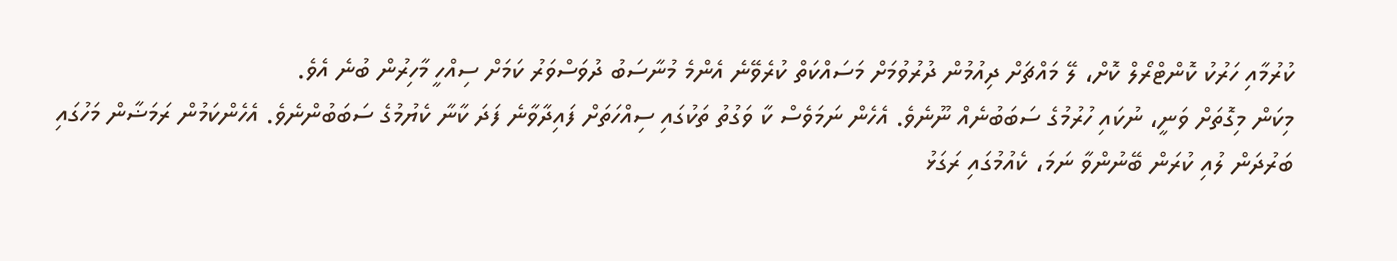ކުރުމާއި ހަރުކު ކޮންޓްރޯލް ކޮށް، ލޭ މައްޗަށް ދިއުމުން ދުރުވުމަށް މަސައްކަތް ކުރެވޭނެ އެންމެ މުނާސަބު ދުވަސްވަރު ކަމަށް ސިއްހީ މާހިރުން ބުނެ އެވެ.
މިކަން މިގޮތަށް ވަނީ، ނުކައި ހުރުމުގެ ސަބަބުނެއް ނޫނެވެ. އެހެން ނަމަވެސް ކާ ވަގުތު ތަކުގައި ސިއްހަތަށް ފައިދާވާނެ ފަދަ ކާނާ ކެޔުމުގެ ސަބަބުންނެވެ. އެހެންކަމުން ރަމަޟާން މަހުގައި ބަރުދަން ލުއި ކުރަން ބޭނުންވާ ނަމަ، ކެއުމުގައި ރަގަޅު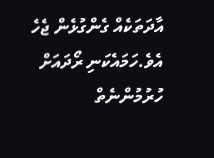އާދަތަކެއް ގެންގުޅެން ޖެހެ އެވެ.ހަމައެކަނި ރޯދައަށް ހުރުމުންނެތް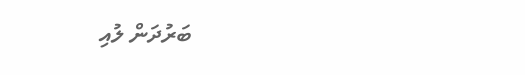ބަރުދަން ލުއި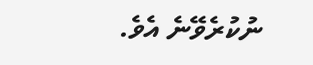ނުކުރެވޭނެ އެވެ.